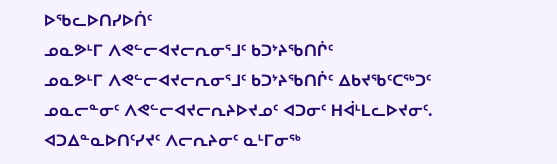ᐅᖃᓚᐅᑎᓯᐅᑏᑦ
ᓄᓇᕗᒻᒥ ᐱᕙᓪᓕᐊᔪᓕᕆᓂᕐᒧᑦ ᑲᑐᔾᔨᖃᑎᒌᑦ
ᓄᓇᕗᒻᒥ ᐱᕙᓪᓕᐊᔪᓕᕆᓂᕐᒧᑦ ᑲᑐᔾᔨᖃᑎᒌᑦ ᐃᑲᔪᖃᑦᑕᖅᑐᑦ ᓄᓇᓕᓐᓂᑦ ᐱᕙᓪᓕᐊᔪᓕᕆᔨᐅᔪᓄᑦ ᐊᑐᓂᑦ ᕼᐋᒻᒪᓚᐅᔪᓂᑦ. ᐊᑐᐃᓐᓇᐅᑎᑦᓯᔪᑦ ᐱᓕᕆᔨᓂᑦ ᓇᒻᒥᓂᖅ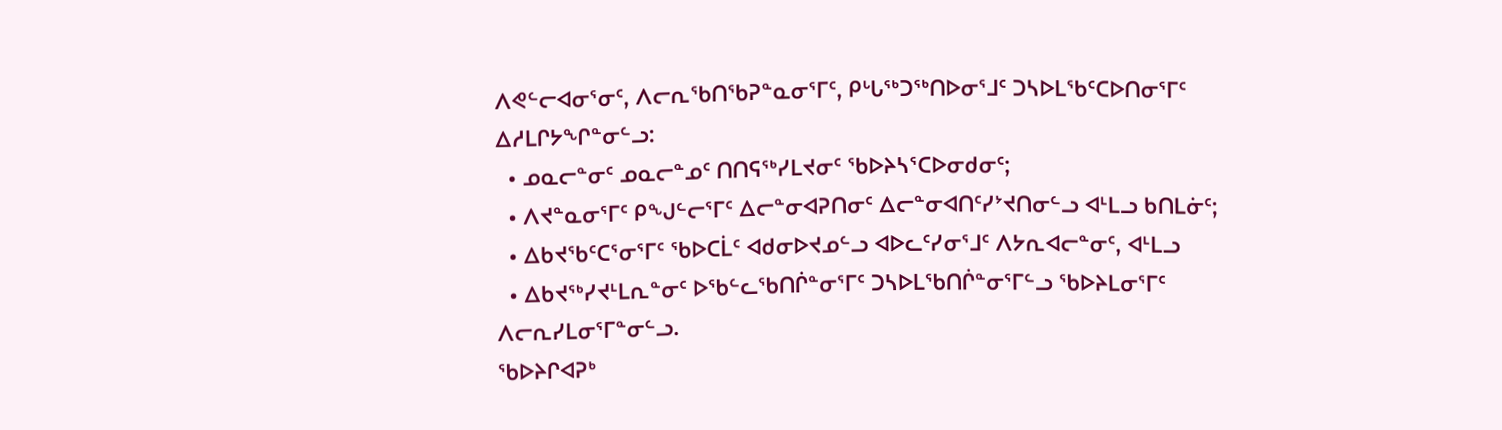ᐱᕙᓪᓕᐊᓂᕐᓂᑦ, ᐱᓕᕆᖃᑎᖃᕈᓐᓇᓂᕐᒥᑦ, ᑭᒡᒐᖅᑐᖅᑎᐅᓂᕐᒧᑦ ᑐᓴᐅᒪᖃᑦᑕᐅᑎᓂᕐᒥᑦ ᐃᓱᒪᒋᔭᖏᓐᓂᓪᓗ:
  • ᓄᓇᓕᓐᓂᑦ ᓄᓇᓕᓐᓄᑦ ᑎᑎᕋᖅᓯᒪᔪᓂᑦ ᖃᐅᔨᓴᕐᑕᐅᓂᑯᓂᑦ;
  • ᐱᔪᓐᓇᓂᕐᒥᑦ ᑭᖑᓪᓕᕐᒥᑦ ᐃᓕᓐᓂᐊᕈᑎᓂᑦ ᐃᓕᓐᓂᐊᑎᑦᓯᔾᔪᑎᓂᓪᓗ ᐊᒻᒪᓗ ᑲᑎᒪᓃᑦ;
  • ᐃᑲᔪᖃᑦᑕᕐᓂᕐᒥᑦ ᖃᐅᑕᒫᑦ ᐊᑯᓂᐅᔪᓄᓪᓗ ᐊᐅᓚᑦᓯᓂᕐᒧᑦ ᐱᔭᕆᐊᓕᓐᓂᑦ, ᐊᒻᒪᓗ
  • ᐃᑲᔪᖅᓯᔪᒻᒪᕆᓐᓂᑦ ᐅᖃᓪᓚᖃᑎᒌᓐᓂᕐᒥᑦ ᑐᓴᐅᒪᖃᑎᒌᓐᓂᕐᒥᓪᓗ ᖃᐅᔨᒪᓂᕐᒥᑦ ᐱᓕᕆᓯᒪᓂᕐᒥᓐᓂᓪᓗ.
ᖃᐅᔨᒋᐊᕈᒃ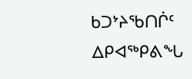ᑲᑐᔾᔨᖃᑎᒌᑦ ᐃᑭᐊᖅᑭᕕᖓ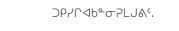ᑐᑭᓯᒋᐊᑲᓐᓂᕈᒪᒍᕕᑦ.